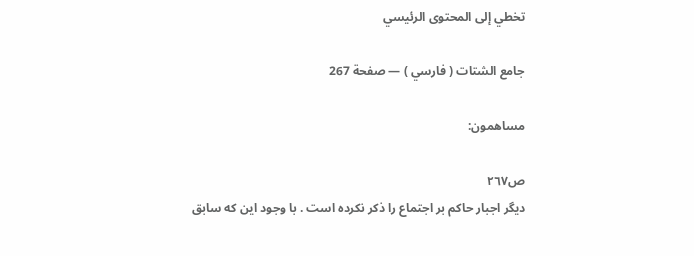تخطي إلى المحتوى الرئيسي

جامع الشتات ( فارسي ) — صفحة 267

مساهمون:

ص٢٦٧
ديگر اجبار حاكم بر اجتماع را ذكر نكرده است . با وجود اين كه سابق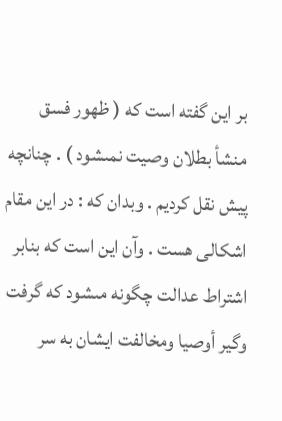بر اين گفته است كه ( ظهور فسق منشأ بطلان وصيت نمىشود ) . چنانچه پيش نقل كرديم . وبدان كه : در اين مقام اشكالى هست . وآن اين است كه بنابر اشتراط عدالت چگونه مىشود كه گرفت وگير أوصيا ومخالفت ايشان به سر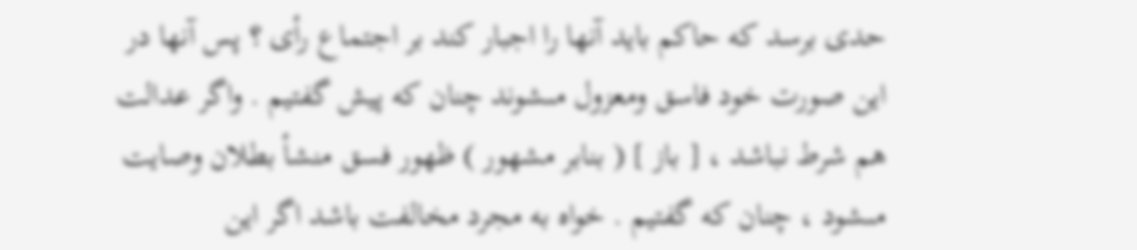حدى برسد كه حاكم بايد آنها را اجبار كند بر اجتماع رأى ؟ پس آنها در اين صورت خود فاسق ومعزول مىشوند چنان كه پيش گفتيم . واگر عدالت هم شرط نباشد ، [ باز ] ( بنابر مشهور ) ظهور فسق منشأ بطلان وصايت مىشود ، چنان كه گفتيم . خواه به مجرد مخالفت باشد اگر اين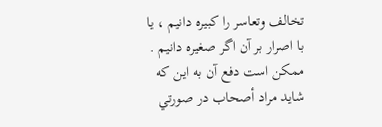تخالف وتعاسر را كبيره دانيم ، يا با اصرار بر آن اگر صغيره دانيم . ممكن است دفع آن به اين كه شايد مراد أصحاب در صورتي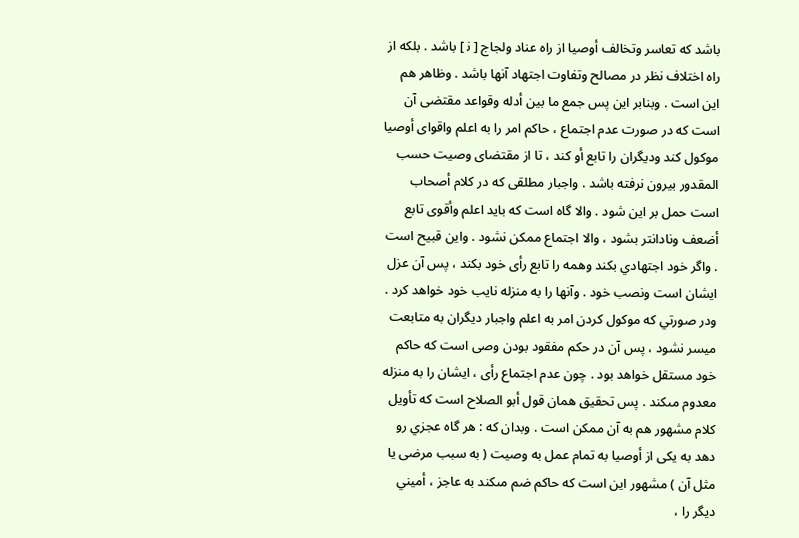باشد كه تعاسر وتخالف أوصيا از راه عناد ولجاج [ ن‍ ] باشد . بلكه از راه اختلاف نظر در مصالح وتفاوت اجتهاد آنها باشد . وظاهر هم اين است . وبنابر اين پس جمع ما بين أدله وقواعد مقتضى آن است كه در صورت عدم اجتماع ، حاكم امر را به اعلم واقواى أوصيا موكول كند وديگران را تابع أو كند ، تا از مقتضاى وصيت حسب المقدور بيرون نرفته باشد . واجبار مطلقى كه در كلام أصحاب است حمل بر اين شود . والا گاه است كه بايد اعلم وأقوى تابع أضعف ونادانتر بشود ، والا اجتماع ممكن نشود . واين قبيح است . واگر خود اجتهادي بكند وهمه را تابع رأى خود بكند ، پس آن عزل ايشان است ونصب خود . وآنها را به منزله نايب خود خواهد كرد . ودر صورتي كه موكول كردن امر به اعلم واجبار ديگران به متابعت ميسر نشود ، پس آن در حكم مفقود بودن وصى است كه حاكم خود مستقل خواهد بود . چون عدم اجتماع رأى ، ايشان را به منزله معدوم مىكند . پس تحقيق همان قول أبو الصلاح است كه تأويل كلام مشهور هم به آن ممكن است . وبدان كه : هر گاه عجزي رو دهد به يكى از أوصيا به تمام عمل به وصيت ( به سبب مرضى يا مثل آن ) مشهور اين است كه حاكم ضم مىكند به عاجز ، أميني ديگر را ،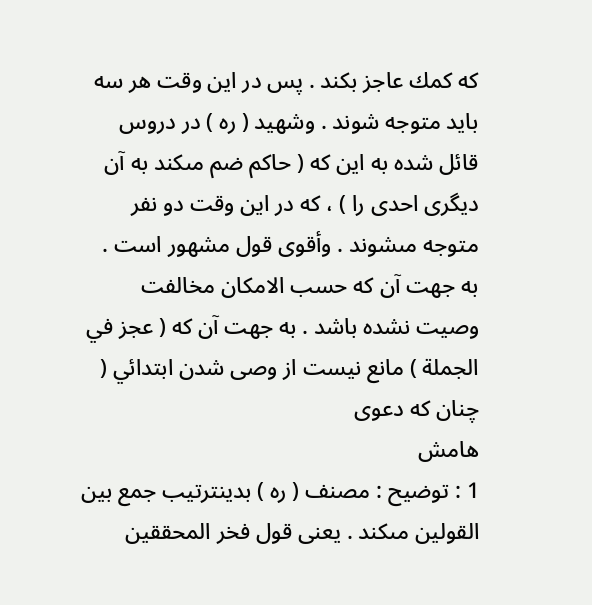كه كمك عاجز بكند . پس در اين وقت هر سه بايد متوجه شوند . وشهيد ( ره ) در دروس قائل شده به اين كه ( حاكم ضم مىكند به آن ديگرى احدى را ) ، كه در اين وقت دو نفر متوجه مىشوند . وأقوى قول مشهور است . به جهت آن كه حسب الامكان مخالفت وصيت نشده باشد . به جهت آن كه ( عجز في الجملة ) مانع نيست از وصى شدن ابتدائي ( چنان كه دعوى
هامش
1 : توضيح : مصنف ( ره ) بدينترتيب جمع بين القولين مىكند . يعنى قول فخر المحققين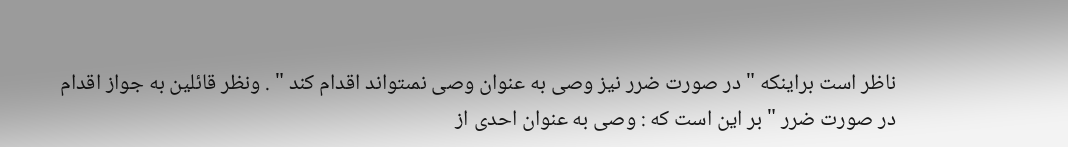ناظر است براينكه " در صورت ضرر نيز وصى به عنوان وصى نمىتواند اقدام كند " . ونظر قائلين به جواز اقدام در صورت ضرر " بر اين است كه : وصى به عنوان احدى از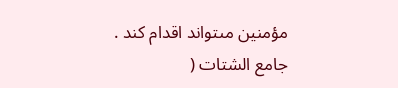مؤمنين مىتواند اقدام كند .
جامع الشتات (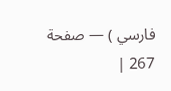فارسي ) — صفحة 267 |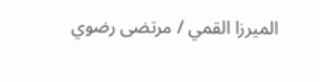الميرزا القمي / مرتضى رضوي